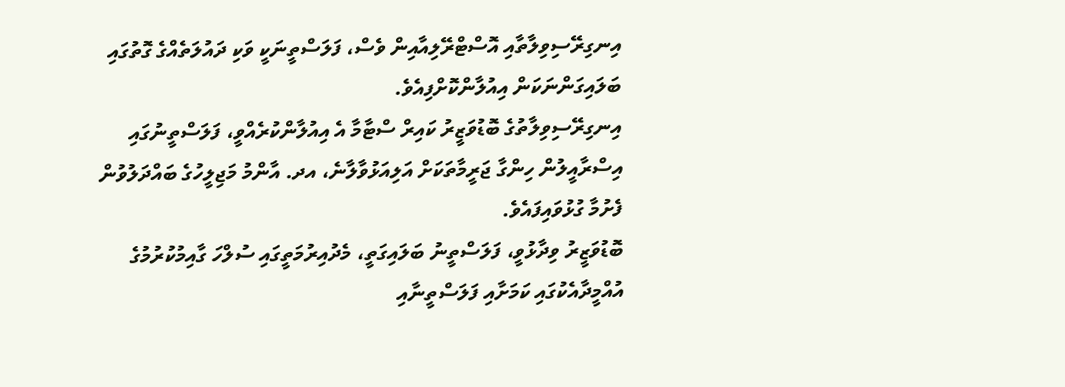އިނގިރޭސިވިލާތާއި އޮސްޓްރޭލިއާއިން ވެސް، ފަލަސްތީނަކީ ވަކި ދައުލަތެއްގެ ގޮތުގައި ބަލައިގަންނަކަން އިއުލާންކޮށްފިއެވެ.
އިނގިރޭސިވިލާތުގެ ބޮޑުވަޒީރު ކައިރް ސްޓާމާ އެ އިއުލާންކުރެއްވީ، ފަލަސްތީނުގައި އިސްރާއީލުން ހިންގާ ޖަރީމާތަކަށް އަލިއަޅުވާލާނެ، އދ. އާންމު މަޖިލީހުގެ ބައްދަލުވުން ފެށުމާ ގުޅުވައިފައެވެ.
ބޮޑުވަޒީރު ވިދާޅުވީ، ފަލަސްތީނު ބަލައިގަތީ، މެދުއިރުމަތީގައި ސުލްހަ ގާއިމުކުރުމުގެ އުއްމީދާއެކުގައި ކަމަށާއި ފަލަސްތީނާއި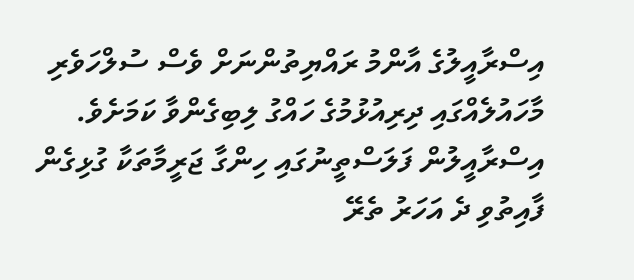އިސްރާއީލުގެ އާންމު ރައްޔިތުންނަށް ވެސް ސުލްހަވެރި މާހައުލެއްގައި ދިރިއުޅުމުގެ ހައްގު ލިބިގެންވާ ކަމަށެވެ.
އިސްރާއީލުން ފަލަސްތީނުގައި ހިންގާ ޖަރީމާތަކާ ގުޅިގެން ފާއިތުވި ދެ އަހަރު ތެރޭ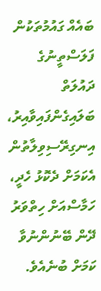ބައެއް ގައުމުތަކުން ފަލަސްތީނުގެ ދައުލަތް ބަލައިގެންފައިވާއިރު، އިނގިރޭސިވިލާތުން އެކަމަށް ދެކޮޅު ހެދީ، ހަމާސްއަށް ހިތްވަރު ދޭން ބޭނުންނުވާ ކަމަށް ބުނެއެވެ.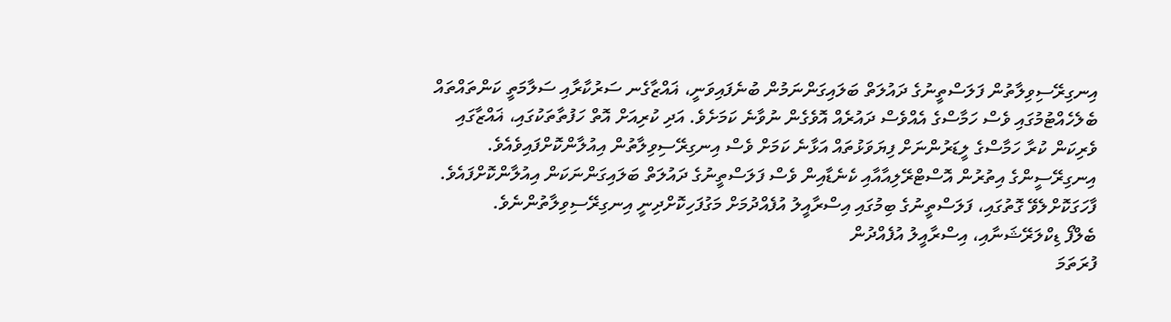އިނގިރޭސިވިލާތުން ފަލަސްތީނުގެ ދައުލަތް ބަލައިގަންނަމުން ބުނެފައިވަނީ، ޣައްޒާގެނ ސަރުކާރާއި ސަލާމަތީ ކަންތައްތައް ބެލެހެއްޓުމުގައި ވެސް ހަމާސްގެ އެއްވެސް ދައުރެއް އޮވެގެން ނުވާނެ ކަމަށެވެ. އަދި ކުރިއަށް އޮތް ހަފުތާތަކުގައި، ޣައްޒާގައި ވެރިކަން ކުރާ ހަމާސްގެ ލީޑަރުންނަށް ފިޔަވަޅުތައް އަޅާނެ ކަމަށް ވެސް އިނގިރޭސިވިލާތުން އިއުލާންކޮށްފައިވެއެވެ.
އިނގިރޭސީންގެ އިތުރުން އޮސްޓްރޭލިއާއާއި ކެނެޑާއިން ވެސް ފަލަސްތީނުގެ ދައުލަތް ބަލައިގަންނަކަން އިއުލާންކޮށްފައެވެ.
ފާހަގަކޮށްލެވޭ ގޮތުގައި، ފަލަސްތީނުގެ ބިމުގައި އިސްރާއީލު އުފެއްދުމަށް މަގުފަހިކޮށްދިނީ އިނގިރޭސިވިލާތުންނެވެ.
ބެލްފޯ ޑިކްލަރޭޝަނާއި، އިސްރާއީލު އުފެއްދުން
ފުރަތަމަ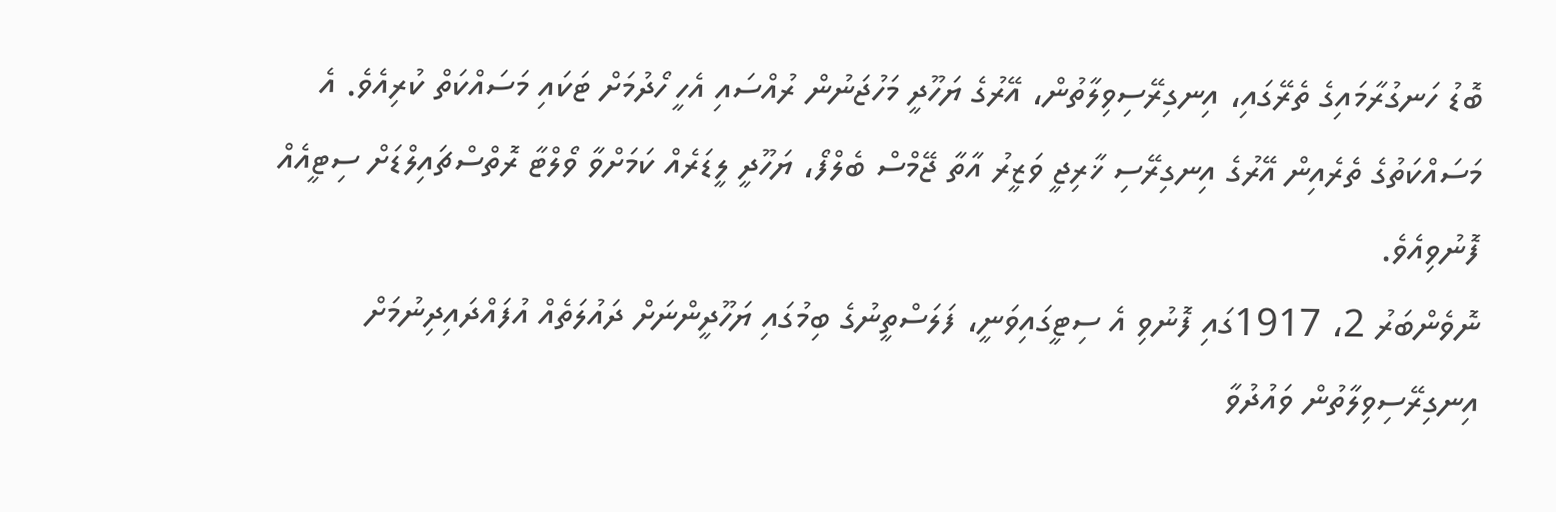ބޮޑު ހަނގުރާމައިގެ ތެރޭގައި، އިނގިރޭސިވިލާތުން، އޭރުގެ ޔަހޫދީ މަހުޖަނުން ރުއްސައި އެހީ ހޯދުމަށް ޓަކައި މަސައްކަތް ކުރިއެވެ. އެ މަސައްކަތުގެ ތެރެއިން އޭރުގެ އިނގިރޭސި ޚާރިޖީ ވަޒީރު އާތާ ޖޭމްސް ބެލްފޯ، ޔަހޫދީ ލީޑަރެއް ކަމަށްވާ ވޯލްޓާ ރޮތްސްޗައިލްޑަށް ސިޓީއެއް ފޮނުވިއެވެ.
ނޮވެންބަރު 2، 1917ގައި ފޮނުވި އެ ސިޓީގައިވަނީ، ފަލަސްތީނުގެ ބިމުގައި ޔަހޫދީންނަށް ދައުލަތެއް އުފައްދައިދިނުމަށް އިނގިރޭސިވިލާތުން ވައުދުވާ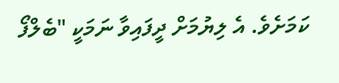ކަމަށެވެ. އެ ލިޔުމަށް ދީފައިވާ ނަމަކީ "ބެލްފޯ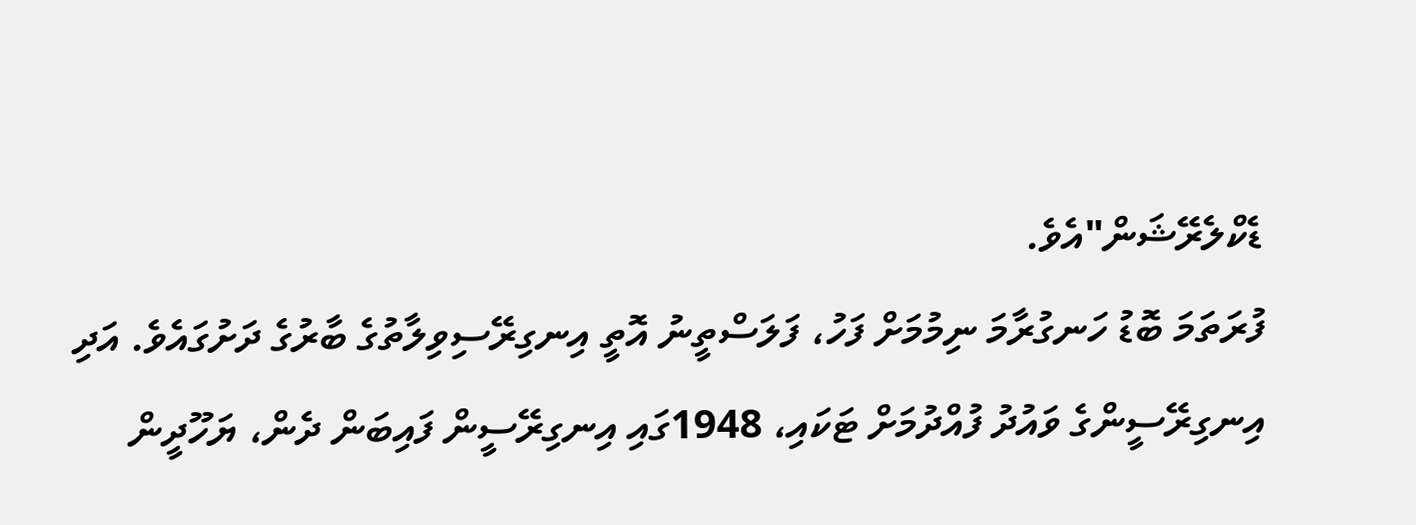ޑެކްލެރޭޝަން"އެވެ.
ފުރަތަމަ ބޮޑު ހަނގުރާމަ ނިމުމަށް ފަހު، ފަލަސްތީނު އޮތީ އިނގިރޭސިވިލާތުގެ ބާރުގެ ދަށުގައެވެ. އަދި އިނގިރޭސީންގެ ވައުދު ފުއްދުމަށް ޓަކައި، 1948ގައި އިނގިރޭސީން ފައިބަން ދެން، ޔަހޫދީން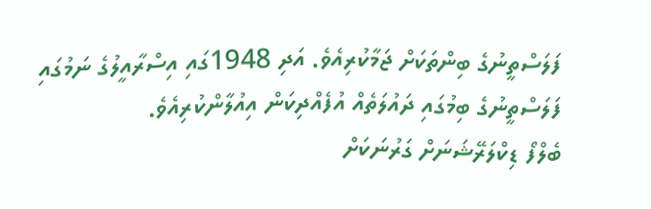ފަލަސްތީނުގެ ބިންތަކަށް ޖަމާކުރިއެވެ. އަދި 1948ގައި އިސްރާއީލުގެ ނަމުގައި ފަލަސްތީނުގެ ބިމުގައި ދައުލަތެއް އުފެއްދިކަން އިއުލާންކުރިއެވެ.
ބެލްފޯ ޑިކްލަރޭޝަނަށް ގަރުނަކަށް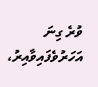ވުރެ ގިނަ އަހަރުވެފައިވާއިރު،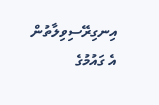އިނގިރޭސިވިލާތުން އެ ގައުމުގެ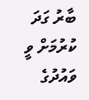ބާރު ގަދަ ކުރުމަށް ވީ ވައުދުގެ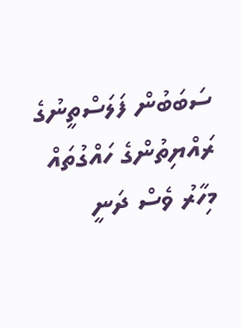ސަބަބުން ފަލަސްތީނުގެ ރައްޔިތުންގެ ހައްގުތައް މިހާރު ވެސް ދަނީ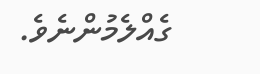ގެއްލެމުންނެވެ.